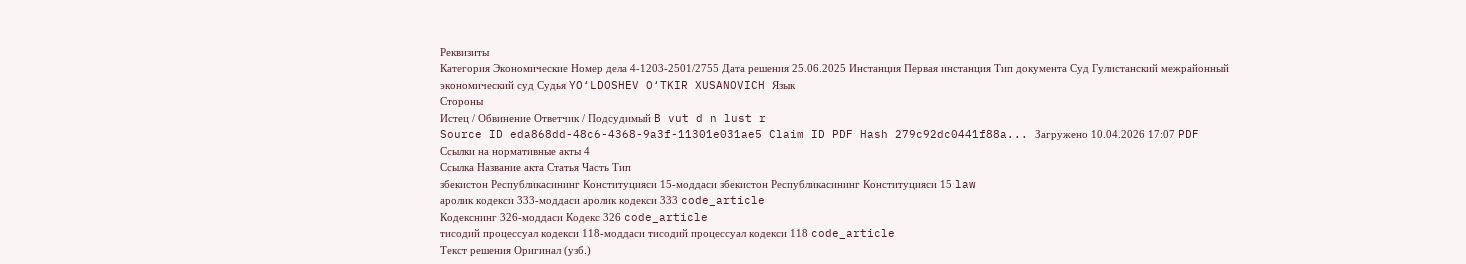Реквизиты
Категория Экономические Номер дела 4-1203-2501/2755 Дата решения 25.06.2025 Инстанция Первая инстанция Тип документа Суд Гулистанский межрайонный экономический суд Судья YO‘LDOSHEV O‘TKIR XUSANOVICH Язык
Стороны
Истец / Обвинение Ответчик / Подсудимый B vut d n lust r
Source ID eda868dd-48c6-4368-9a3f-11301e031ae5 Claim ID PDF Hash 279c92dc0441f88a... Загружено 10.04.2026 17:07 PDF
Ссылки на нормативные акты 4
Ссылка Название акта Статья Часть Тип
збекистон Республикасининг Конституцияси 15-моддаси збекистон Республикасининг Конституцияси 15 law
аролик кодекси 333-моддаси аролик кодекси 333 code_article
Кодекснинг 326-моддаси Кодекс 326 code_article
тисодий процессуал кодекси 118-моддаси тисодий процессуал кодекси 118 code_article
Текст решения Оригинал (узб.)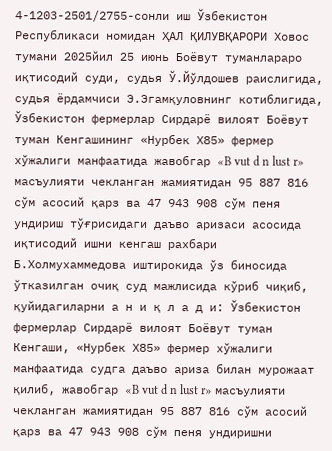4-1203-2501/2755-сонли иш Ўзбекистон Республикаси номидан ҲАЛ ҚИЛУВҚАРОРИ Ховос тумани 2025йил 25 июнь Боёвут туманлараро иқтисодий суди, судья Ў.Йўлдошев раислигида, судья ёрдамчиси Э.Эгамқуловнинг котиблигида, Ўзбекистон фермерлар Сирдарё вилоят Боёвут туман Кенгашининг «Нурбек Х85» фермер хўжалиги манфаатида жавобгар «B vut d n lust r» масъулияти чекланган жамиятидан 95 887 816 сўм асосий қарз ва 47 943 908 сўм пеня ундириш тўғрисидаги даъво аризаси асосида иқтисодий ишни кенгаш рахбари Б.Холмухаммедова иштирокида ўз биносида ўтказилган очиқ суд мажлисида кўриб чиқиб, қуйидагиларни а н и қ л а д и: Ўзбекистон фермерлар Сирдарё вилоят Боёвут туман Кенгаши, «Нурбек Х85» фермер хўжалиги манфаатида судга даъво ариза билан мурожаат қилиб, жавобгар «B vut d n lust r» масъулияти чекланган жамиятидан 95 887 816 сўм асосий қарз ва 47 943 908 сўм пеня ундиришни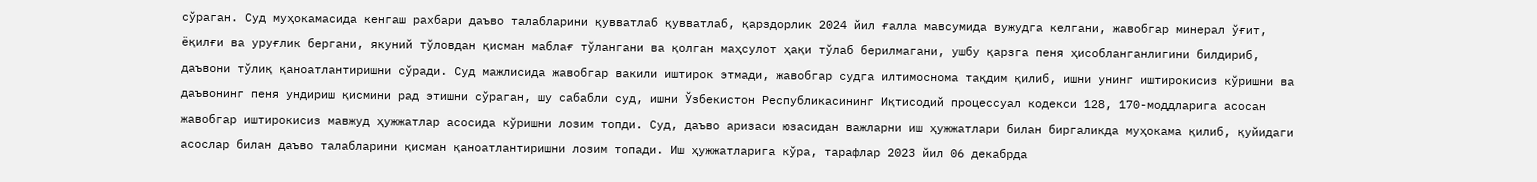сўраган. Суд муҳокамасида кенгаш рахбари даъво талабларини қувватлаб қувватлаб, қарздорлик 2024 йил ғалла мавсумида вужудга келгани, жавобгар минерал ўғит, ёқилғи ва уруғлик бергани, якуний тўловдан қисман маблағ тўлангани ва қолган маҳсулот ҳақи тўлаб берилмагани, ушбу қарзга пеня ҳисобланганлигини билдириб, даъвони тўлиқ қаноатлантиришни сўради. Суд мажлисида жавобгар вакили иштирок этмади, жавобгар судга илтимоснома тақдим қилиб, ишни унинг иштирокисиз кўришни ва даъвонинг пеня ундириш қисмини рад этишни сўраган, шу сабабли суд, ишни Ўзбекистон Республикасининг Иқтисодий процессуал кодекси 128, 170-моддларига асосан жавобгар иштирокисиз мавжуд ҳужжатлар асосида кўришни лозим топди. Суд, даъво аризаси юзасидан важларни иш ҳужжатлари билан биргаликда муҳокама қилиб, қуйидаги асослар билан даъво талабларини қисман қаноатлантиришни лозим топади. Иш ҳужжатларига кўра, тарафлар 2023 йил 06 декабрда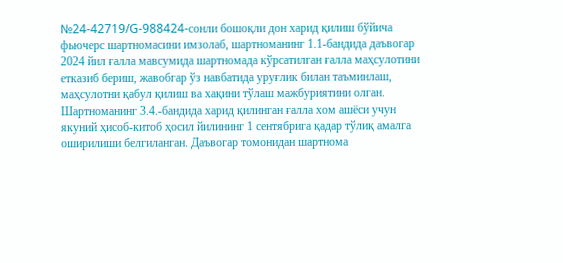№24-42719/G-988424-сонли бошоқли дон харид қилиш бўйича фьючерс шартномасини имзолаб, шартноманинг 1.1-бандида даъвогар 2024 йил ғалла мавсумида шартномада кўрсатилган ғалла маҳсулотини етказиб бериш, жавобгар ўз навбатида уруғлик билан таъминлаш, маҳсулотни қабул қилиш ва хақини тўлаш мажбуриятини олган. Шартноманинг 3.4.-бандида харид қилинган ғалла хом ашёси учун якуний ҳисоб-китоб ҳосил йилининг 1 сентябрига қадар тўлиқ амалга оширилиши белгиланган. Даъвогар томонидан шартнома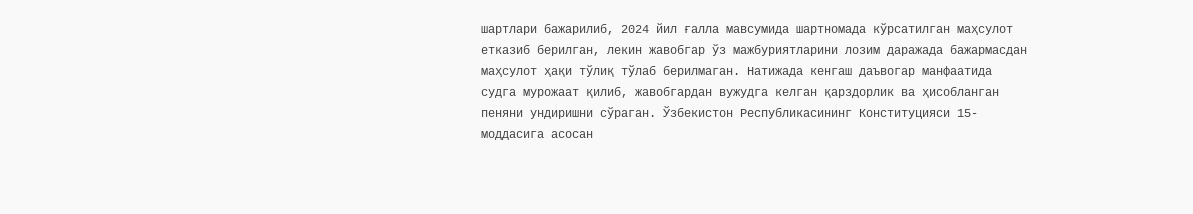шартлари бажарилиб, 2024 йил ғалла мавсумида шартномада кўрсатилган маҳсулот етказиб берилган, лекин жавобгар ўз мажбуриятларини лозим даражада бажармасдан маҳсулот ҳақи тўлиқ тўлаб берилмаган. Натижада кенгаш даъвогар манфаатида судга мурожаат қилиб, жавобгардан вужудга келган қарздорлик ва ҳисобланган пеняни ундиришни сўраган. Ўзбекистон Республикасининг Конституцияси 15-моддасига асосан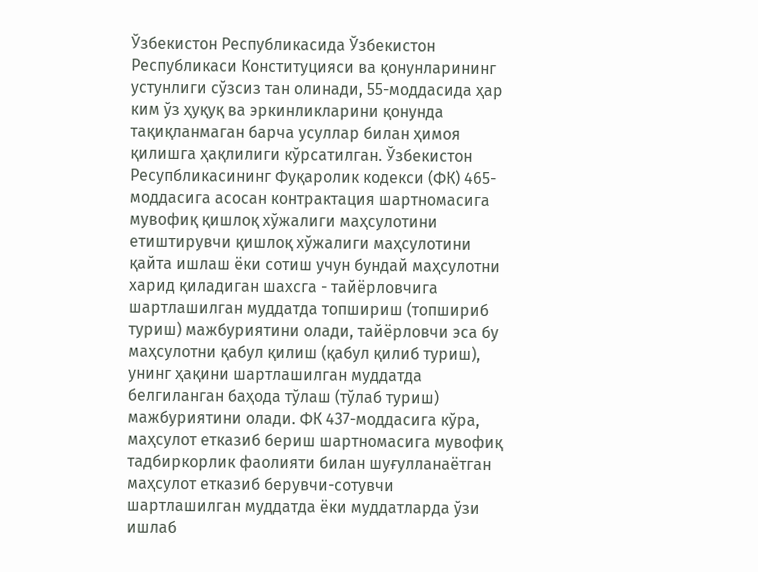Ўзбекистон Республикасида Ўзбекистон Республикаси Конституцияси ва қонунларининг устунлиги сўзсиз тан олинади, 55-моддасида ҳар ким ўз ҳуқуқ ва эркинликларини қонунда тақиқланмаган барча усуллар билан ҳимоя қилишга ҳақлилиги кўрсатилган. Ўзбекистон Ресупбликасининг Фуқаролик кодекси (ФК) 465-моддасига асосан контрактация шартномасига мувофиқ қишлоқ хўжалиги маҳсулотини етиштирувчи қишлоқ хўжалиги маҳсулотини қайта ишлаш ёки сотиш учун бундай маҳсулотни харид қиладиган шахсга - тайёрловчига шартлашилган муддатда топшириш (топшириб туриш) мажбуриятини олади, тайёрловчи эса бу маҳсулотни қабул қилиш (қабул қилиб туриш), унинг ҳақини шартлашилган муддатда белгиланган баҳода тўлаш (тўлаб туриш) мажбуриятини олади. ФК 437-моддасига кўра, маҳсулот етказиб бериш шартномасига мувофиқ тадбиркорлик фаолияти билан шуғулланаётган маҳсулот етказиб берувчи-сотувчи шартлашилган муддатда ёки муддатларда ўзи ишлаб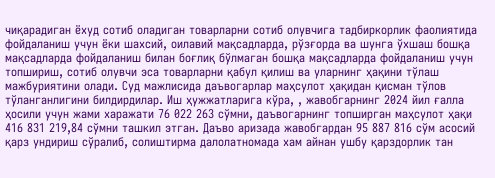чиқарадиган ёхуд сотиб оладиган товарларни сотиб олувчига тадбиркорлик фаолиятида фойдаланиш учун ёки шахсий, оилавий мақсадларда, рўзғорда ва шунга ўхшаш бошқа мақсадларда фойдаланиш билан боғлиқ бўлмаган бошқа мақсадларда фойдаланиш учун топшириш, сотиб олувчи эса товарларни қабул қилиш ва уларнинг ҳақини тўлаш мажбуриятини олади. Суд мажлисида даъвогарлар маҳсулот ҳақидан қисман тўлов тўланганлигини билдирдилар. Иш ҳужжатларига кўра, , жавобгарнинг 2024 йил ғалла ҳосили учун жами харажати 76 022 263 сўмни, даъвогарнинг топширган маҳсулот ҳақи 416 831 219,84 сўмни ташкил этган. Даъво аризада жавобгардан 95 887 816 сўм асосий қарз ундириш сўралиб, солиштирма далолатномада хам айнан ушбу қарздорлик тан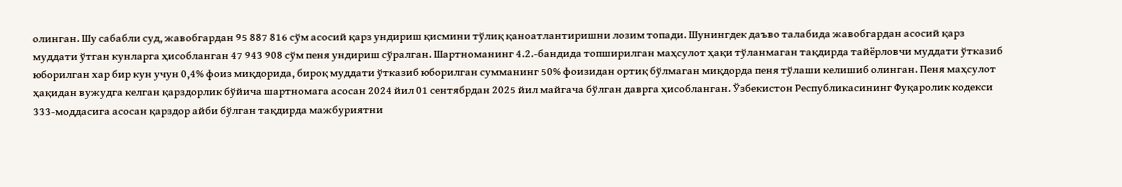олинган. Шу сабабли суд, жавобгардан 95 887 816 сўм асосий қарз ундириш қисмини тўлиқ қаноатлантиришни лозим топади. Шунингдек даъво талабида жавобгардан асосий қарз муддати ўтган кунларга ҳисобланган 47 943 908 сўм пеня ундириш сўралган. Шартноманинг 4.2.-бандида топширилган маҳсулот ҳақи тўланмаган тақдирда тайёрловчи муддати ўтказиб юборилган хар бир кун учун 0,4% фоиз миқдорида, бироқ муддати ўтказиб юборилган сумманинг 50% фоизидан ортиқ бўлмаган миқдорда пеня тўлаши келишиб олинган. Пеня маҳсулот ҳақидан вужудга келган қарздорлик бўйича шартномага асосан 2024 йил 01 сентябрдан 2025 йил майгача бўлган даврга ҳисобланган. Ўзбекистон Республикасининг Фуқаролик кодекси 333-моддасига асосан қарздор айби бўлган тақдирда мажбуриятни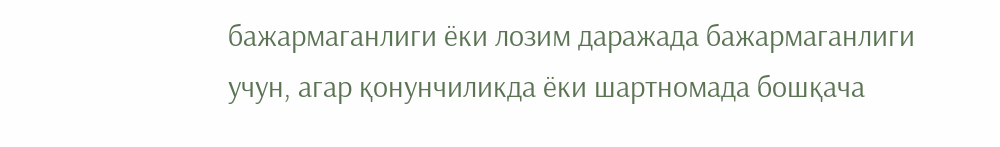бажармаганлиги ёки лозим даражада бажармаганлиги учун, агар қонунчиликда ёки шартномада бошқача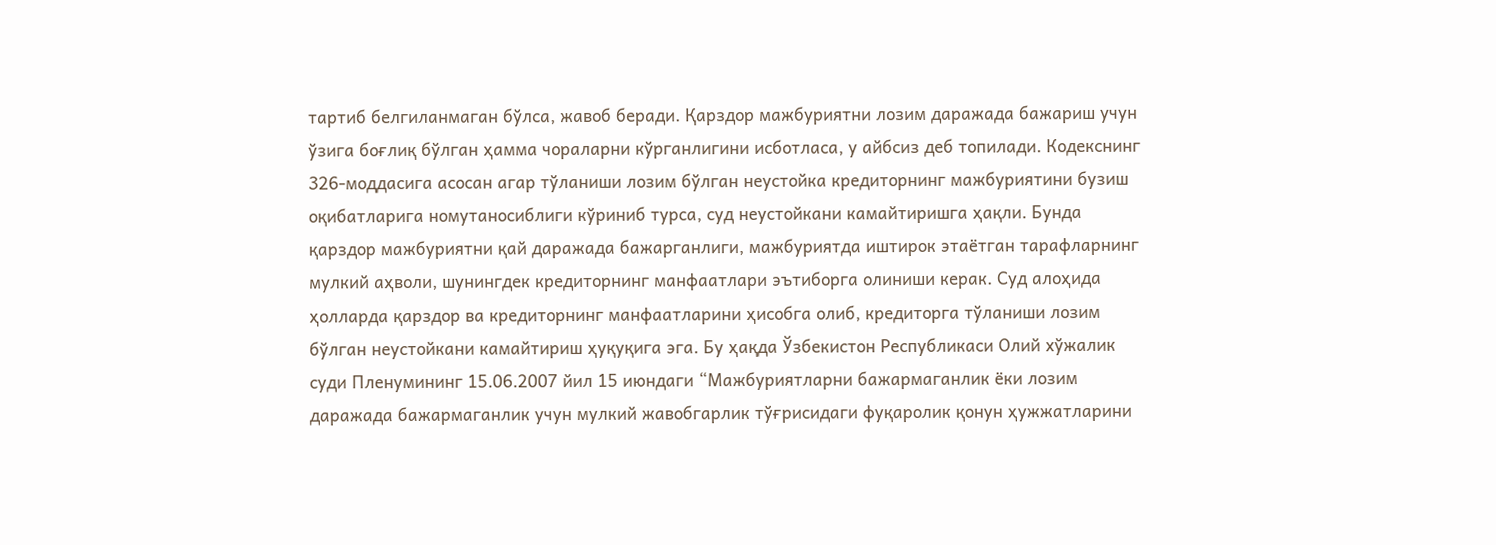тартиб белгиланмаган бўлса, жавоб беради. Қарздор мажбуриятни лозим даражада бажариш учун ўзига боғлиқ бўлган ҳамма чораларни кўрганлигини исботласа, у айбсиз деб топилади. Кодекснинг 326-моддасига асосан агар тўланиши лозим бўлган неустойка кредиторнинг мажбуриятини бузиш оқибатларига номутаносиблиги кўриниб турса, суд неустойкани камайтиришга ҳақли. Бунда қарздор мажбуриятни қай даражада бажарганлиги, мажбуриятда иштирок этаётган тарафларнинг мулкий аҳволи, шунингдек кредиторнинг манфаатлари эътиборга олиниши керак. Суд алоҳида ҳолларда қарздор ва кредиторнинг манфаатларини ҳисобга олиб, кредиторга тўланиши лозим бўлган неустойкани камайтириш ҳуқуқига эга. Бу ҳақда Ўзбекистон Республикаси Олий хўжалик суди Пленумининг 15.06.2007 йил 15 июндаги “Мажбуриятларни бажармаганлик ёки лозим даражада бажармаганлик учун мулкий жавобгарлик тўғрисидаги фуқаролик қонун ҳужжатларини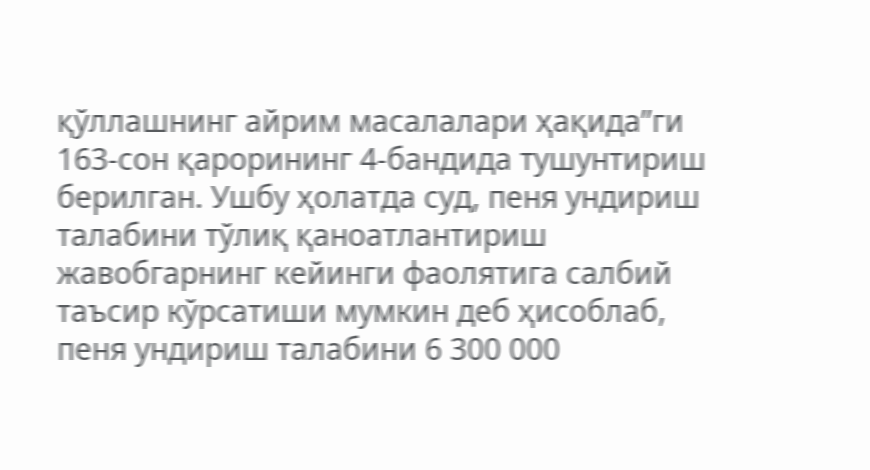қўллашнинг айрим масалалари ҳақида”ги 163-сон қарорининг 4-бандида тушунтириш берилган. Ушбу ҳолатда суд, пеня ундириш талабини тўлиқ қаноатлантириш жавобгарнинг кейинги фаолятига салбий таъсир кўрсатиши мумкин деб ҳисоблаб, пеня ундириш талабини 6 300 000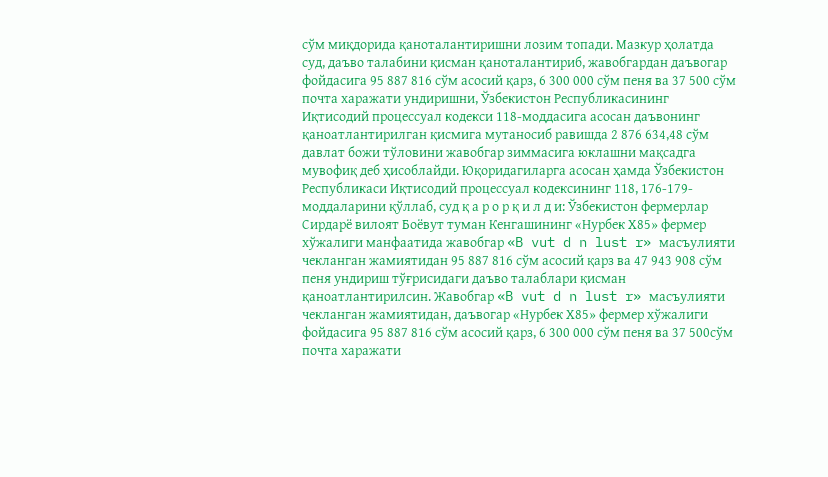сўм миқдорида қаноталантиришни лозим топади. Мазкур ҳолатда суд, даъво талабини қисман қаноталантириб, жавобгардан даъвогар фойдасига 95 887 816 сўм асосий қарз, 6 300 000 сўм пеня ва 37 500 сўм почта харажати ундиришни, Ўзбекистон Республикасининг Иқтисодий процессуал кодекси 118-моддасига асосан даъвонинг қаноатлантирилган қисмига мутаносиб равишда 2 876 634,48 сўм давлат божи тўловини жавобгар зиммасига юклашни мақсадга мувофиқ деб ҳисоблайди. Юқоридагиларга асосан ҳамда Ўзбекистон Республикаси Иқтисодий процессуал кодексининг 118, 176-179-моддаларини қўллаб, суд қ а р о р қ и л д и: Ўзбекистон фермерлар Сирдарё вилоят Боёвут туман Кенгашининг «Нурбек Х85» фермер хўжалиги манфаатида жавобгар «B vut d n lust r» масъулияти чекланган жамиятидан 95 887 816 сўм асосий қарз ва 47 943 908 сўм пеня ундириш тўғрисидаги даъво талаблари қисман қаноатлантирилсин. Жавобгар «B vut d n lust r» масъулияти чекланган жамиятидан, даъвогар «Нурбек Х85» фермер хўжалиги фойдасига 95 887 816 сўм асосий қарз, 6 300 000 сўм пеня ва 37 500сўм почта харажати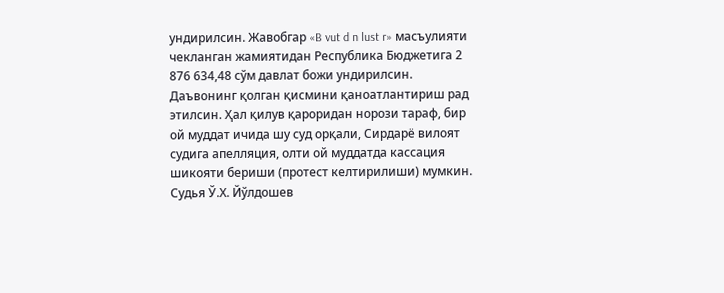ундирилсин. Жавобгар «B vut d n lust r» масъулияти чекланган жамиятидан Республика Бюджетига 2 876 634,48 сўм давлат божи ундирилсин. Даъвонинг қолган қисмини қаноатлантириш рад этилсин. Ҳал қилув қароридан норози тараф, бир ой муддат ичида шу суд орқали, Сирдарё вилоят судига апелляция, олти ой муддатда кассация шикояти бериши (протест келтирилиши) мумкин. Судья Ў.Х. Йўлдошев